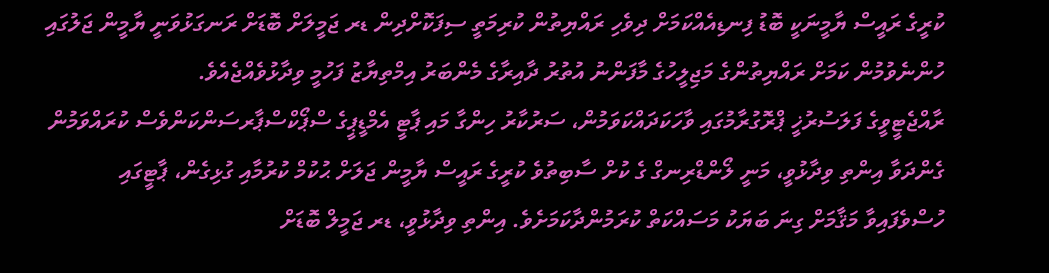ކުރީގެ ރައީސް ޔާމީނަކީ ބޮޑު ފިނޑިއެއްކަމަށް ދިވެހި ރައްޔިތުން ކުރިމަތީ ސިފަކޮށްދިން ޑރ ޖަމީލަށް ބޮޑަށް ރަނގަޅުވަނީ ޔާމީން ޖަލުގައި ހުންނެވުމުން ކަމަށް ރައްޔިތުންގެ މަޖިލީހުގެ މާފަންނު އުތުރު ދާއިރާގެ މެންބަރު އިމްތިޔާޒު ފަހުމީ ވިދާޅުވެއްޖެއެވެ.
ރާއްޖެޓީވީގެ ފަލަސުރުޚީ ޕްރޮގުރާމުގައި ވާހަކަދައްކަވަމުން، ސަރުކާރު ހިންގާ މައި ޕާޓީ އެމްޑީޕީގެ ސްޕޯކްސްޕާރސަންކަންވެސް ކުރައްވަމުން ގެންދަވާ އިންތި ވިދާޅުވީ، މަނީ ލޯންޑްރިނގް ގެ ކުށް ސާބިތުވެ ކުރީގެ ރައީސް ޔާމީން ޖަލަށް ޙުކުމް ކުރުމާއި ގުޅިގެން، ޕާޓީގައި ހުސްވެފައިވާ މަޤާމަށް ގިނަ ބަޔަކު މަސައްކަތް ކުރަމުންދާކަމަށެވެ. އިންތި ވިދާޅުވީ، ޑރ ޖަމީލް ބޮޑަށް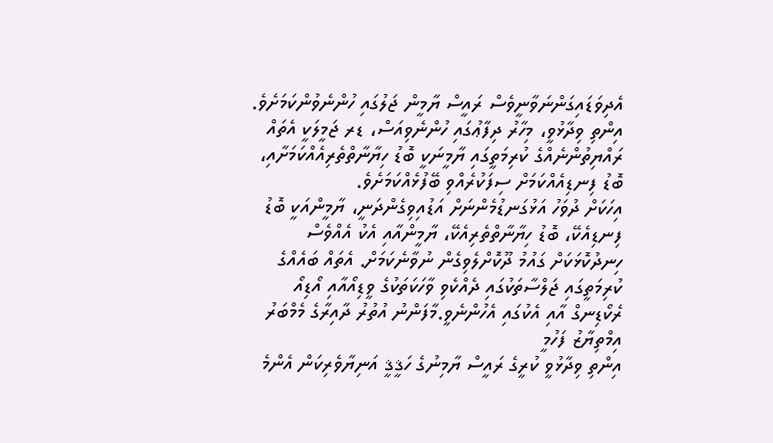އެދިވަޑައިގަންނަވާނީވެސް ރައީސް ޔާމީން ޖަލުގައި ހުންނެވުންކަމަށެވެ. އިންތި ވިދާޅުވީ، މިހާރު ދިފާޢުގައި ހުންނެވިއަސް، ޑރ ޖަމީލަކީ އެތައް ރައްޔިތުންނެއްގެ ކުރިމަތީގައި ޔާމީނަކީ ބޮޑު ހިޔާނާތްތެރިއެއްކަމަށާއި، ބޮޑު ފިނޑިއެއްކަމަށް ސިފަކުރެއްވި ބޭފުޅެއްކަމަށެވެ.
އިހަކަށް ދުވަހު އަޅުގަނޑުމެންނަށް އަޑުއިވިގެންދަނީ، ޔާމީންއަކީ ބޮޑު ފިނޑިއެކޭ، ބޮޑު ހިޔާނާތްތެރިއެކޭ، ޔާމީންއާއި އެކު އެއްވެސް ހިނދުކޮޅަކަށް ގައުމު ދޫކޮށްލެވިގެން ނުވާނެކަމަށް. އެތައް ބައެއްގެ ކުރިމަތީގައި ޖަލްސާތަކުގައި ދެއްކެވި ވާހަކަތަކުގެ ވީޑިއޯއާއި އޯޑިއޯ ރެކޯޑިނގް އާއި އެކުގައި އެހުންނެވީ.މާފަންނު އުތުރު ދާއިރާގެ މެމްބަރު އިމްތިޔާޒު ފަހުމީ
އިންތި ވިދާޅުވީ ކުރީގެ ރައީސް ޔާމިނުގެ ހަޤީޤީ އަނިޔާވެރިކަން އެންމެ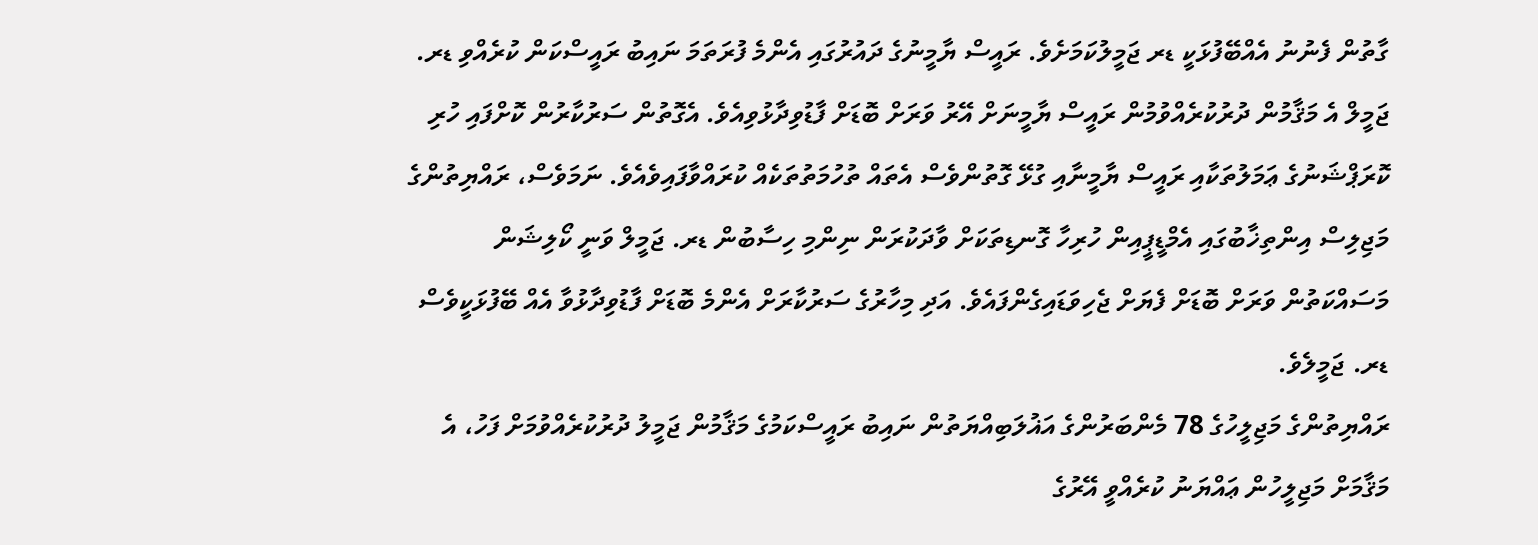ގާތުން ފެނުނު އެއްބޭފުޅަކީ ޑރ ޖަމީލުކަމަށެވެ. ރައީސް ޔާމީނުގެ ދައުރުގައި އެންމެ ފުރަތަމަ ނައިބު ރައީސްކަން ކުރެއްވި ޑރ. ޖަމީލް އެ މަޤާމުން ދުރުކުރެއްވުމުން ރައީސް ޔާމީނަށް އޭރު ވަރަށް ބޮޑަށް ފާޑުވިދާޅުވިއެވެ. އެގޮތުން ސަރުކާރުން ކޮށްފައި ހުރި ކޮރަޕްޝަނުގެ ޢަމަލުތަކާއި ރައީސް ޔާމީނާއި ގުޅޭ ގޮތުންވެސް އެތައް ތުހުމަތުތަކެއް ކުރައްވާފައިވެއެވެ. ނަމަވެސް، ރައްޔިތުންގެ މަޖިލިސް އިންތިޚާބުގައި އެމްޑީޕީއިން ހުރިހާ ގޮނޑިތަކަށް ވާދަކުރަން ނިންމި ހިސާބުން ޑރ. ޖަމީލް ވަނީ ކޯލިޝަން މަސައްކަތުން ވަރަށް ބޮޑަށް ފެޔަށް ޖެހިވަޑައިގެންފައެވެ. އަދި މިހާރުގެ ސަރުކާރަށް އެންމެ ބޮޑަށް ފާޑުވިދާޅުވާ އެއް ބޭފުޅަކީވެސް ޑރ. ޖަމީލެވެ.
ރައްޔިތުންގެ މަޖިލީހުގެ 78 މެންބަރުންގެ އަޣުލަބިއްޔަތުން ނައިބު ރައީސްކަމުގެ މަޤާމުން ޖަމީލު ދުރުކުރެއްވުމަށް ފަހު، އެ މަޤާމަށް މަޖިލީހުން ޢައްޔަނު ކުރެއްވީ އޭރުގެ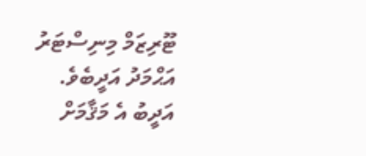ޓޫރިޒަމް މިނިސްޓަރު އަޙްމަދު އަދީބެވެ. އަދީބު އެ މަޤާމަށް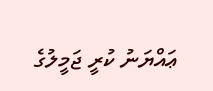ޢައްޔަނު ކުރީ ޖަމީލުގެ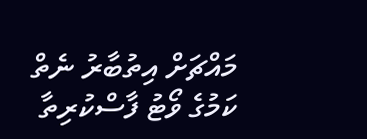މައްޗަށް އިތުބާރު ނެތް ކަމުގެ ވޯޓު ފާސްކުރިތާ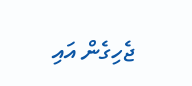ޖެހިގެން އައި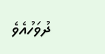ދުވަހުއެވެ